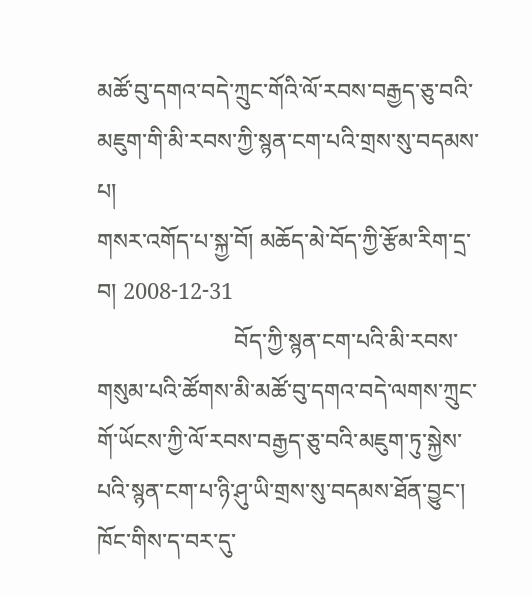མཚོ་བུ་དགའ་བདེ་ཀྲུང་གོའི་ལོ་རབས་བརྒྱད་ཅུ་བའི་མཇུག་གི་མི་རབས་ཀྱི་སྙན་ངག་པའི་གྲས་སུ་བདམས་པ།
གསར་འགོད་པ་སྐྱ་བོ། མཆོད་མེ་བོད་ཀྱི་རྩོམ་རིག་དྲ་བ། 2008-12-31
                        བོད་ཀྱི་སྙན་ངག་པའི་མི་རབས་གསུམ་པའི་ཚོགས་མི་མཚོ་བུ་དགའ་བདེ་ལགས་ཀྲུང་གོ་ཡོངས་ཀྱི་ལོ་རབས་བརྒྱད་ཅུ་བའི་མཇུག་ཏུ་སྐྱེས་པའི་སྙན་ངག་པ་ཉི་ཤུ་ཡི་གྲས་སུ་བདམས་ཐོན་བྱུང་། ཁོང་གིས་ད་བར་དུ་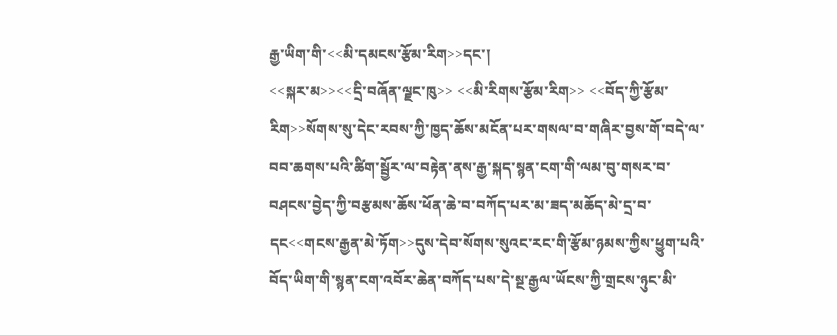རྒྱ་ཡིག་གི་<<མི་དམངས་རྩོམ་རིག>>དང་།
<<སྐར་མ>><<དྲི་བཞོན་ལྗང་ཁུ>> <<མི་རིགས་རྩོམ་རིག>> <<བོད་ཀྱི་རྩོམ་རིག>>སོགས་སུ་དེང་རབས་ཀྱི་ཁྱད་ཆོས་མངོན་པར་གསལ་བ་གཞིར་བྱས་གོ་བདེ་ལ་བབ་ཆགས་པའི་ཚིག་སྦྱོར་ལ་བརྟེན་ནས་རྒྱ་སྐད་སྙན་ངག་གི་ལམ་བུ་གསར་བ་བཤངས་བྱེད་ཀྱི་བརྩམས་ཆོས་ཕོན་ཆེ་བ་བཀོད་པར་མ་ཟད་མཆོད་མེ་དྲ་བ་དང<<གངས་རྒྱན་མེ་ཏོག>>དུས་དེབ་སོགས་སུའང་རང་གི་རྩོམ་ཉམས་ཀྱིས་ཕྱུག་པའི་བོད་ཡིག་གི་སྙན་ངག་འབོར་ཆེན་བཀོད་པས་དེ་སྔ་རྒྱལ་ཡོངས་ཀྱི་གྲངས་ཉུང་མི་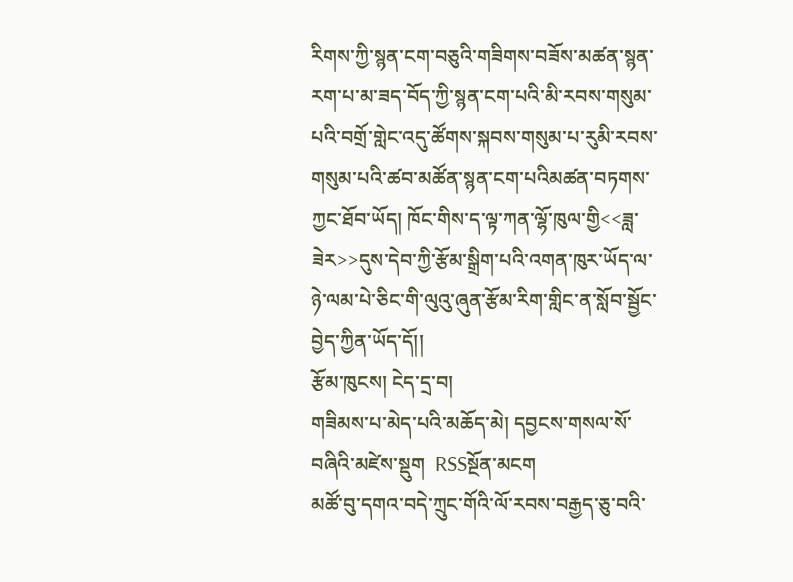རིགས་ཀྱི་སྙན་ངག་བཅུའི་གཟིགས་བཟོས་མཚན་སྙན་རག་པ་མ་ཟད་བོད་ཀྱི་སྙན་ངག་པའི་མི་རབས་གསུམ་པའི་བགྲོ་གླེང་འདུ་ཚོགས་སྐབས་གསུམ་པ་རུམི་རབས་གསུམ་པའི་ཚབ་མཚོན་སྙན་ངག་པའིམཚན་བཏགས་ཀྱང་ཐོབ་ཡོད། ཁོང་གིས་ད་ལྟ་ཀན་ལྷོ་ཁུལ་གྱི<<ཟླ་ཟེར>>དུས་དེབ་ཀྱི་རྩོམ་སྒྲིག་པའི་འགན་ཁུར་ཡོད་ལ་ཉེ་ལམ་པེ་ཅིང་གི་ལུའུ་ཞུན་རྩོམ་རིག་གླིང་ན་སློབ་སྦྱོང་བྱེད་ཀྱིན་ཡོད་དོ།།
རྩོམ་ཁུངས། ངེད་དྲ་བ།
གཟིམས་པ་མེད་པའི་མཆོད་མེ། དབྱངས་གསལ་སོ་བཞིའི་མཛེས་སྡུག  RSSསྔོན་མངག
མཚོ་བུ་དགའ་བདེ་ཀྲུང་གོའི་ལོ་རབས་བརྒྱད་ཅུ་བའི་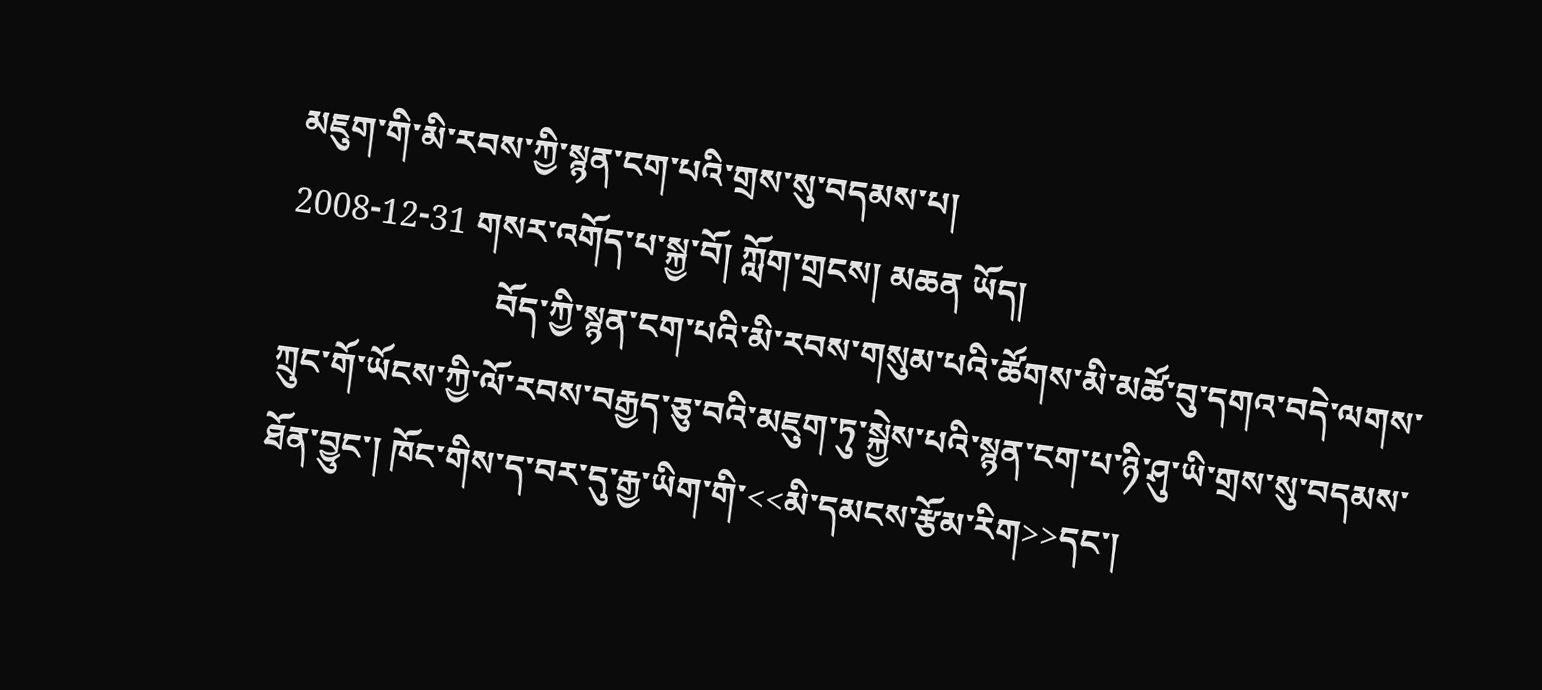མཇུག་གི་མི་རབས་ཀྱི་སྙན་ངག་པའི་གྲས་སུ་བདམས་པ།
2008-12-31 གསར་འགོད་པ་སྐྱ་བོ། ཀློག་གྲངས། མཆན ཡོད།
                        བོད་ཀྱི་སྙན་ངག་པའི་མི་རབས་གསུམ་པའི་ཚོགས་མི་མཚོ་བུ་དགའ་བདེ་ལགས་ཀྲུང་གོ་ཡོངས་ཀྱི་ལོ་རབས་བརྒྱད་ཅུ་བའི་མཇུག་ཏུ་སྐྱེས་པའི་སྙན་ངག་པ་ཉི་ཤུ་ཡི་གྲས་སུ་བདམས་ཐོན་བྱུང་། ཁོང་གིས་ད་བར་དུ་རྒྱ་ཡིག་གི་<<མི་དམངས་རྩོམ་རིག>>དང་།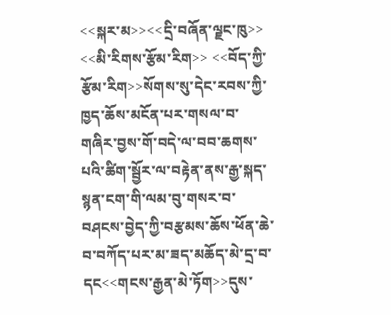<<སྐར་མ>><<དྲི་བཞོན་ལྗང་ཁུ>> <<མི་རིགས་རྩོམ་རིག>> <<བོད་ཀྱི་རྩོམ་རིག>>སོགས་སུ་དེང་རབས་ཀྱི་ཁྱད་ཆོས་མངོན་པར་གསལ་བ་གཞིར་བྱས་གོ་བདེ་ལ་བབ་ཆགས་པའི་ཚིག་སྦྱོར་ལ་བརྟེན་ནས་རྒྱ་སྐད་སྙན་ངག་གི་ལམ་བུ་གསར་བ་བཤངས་བྱེད་ཀྱི་བརྩམས་ཆོས་ཕོན་ཆེ་བ་བཀོད་པར་མ་ཟད་མཆོད་མེ་དྲ་བ་དང<<གངས་རྒྱན་མེ་ཏོག>>དུས་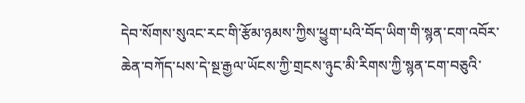དེབ་སོགས་སུའང་རང་གི་རྩོམ་ཉམས་ཀྱིས་ཕྱུག་པའི་བོད་ཡིག་གི་སྙན་ངག་འབོར་ཆེན་བཀོད་པས་དེ་སྔ་རྒྱལ་ཡོངས་ཀྱི་གྲངས་ཉུང་མི་རིགས་ཀྱི་སྙན་ངག་བཅུའི་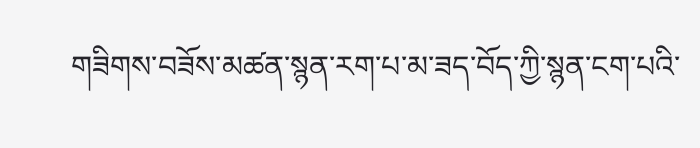གཟིགས་བཟོས་མཚན་སྙན་རག་པ་མ་ཟད་བོད་ཀྱི་སྙན་ངག་པའི་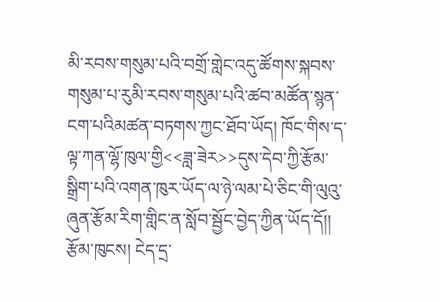མི་རབས་གསུམ་པའི་བགྲོ་གླེང་འདུ་ཚོགས་སྐབས་གསུམ་པ་རུམི་རབས་གསུམ་པའི་ཚབ་མཚོན་སྙན་ངག་པའིམཚན་བཏགས་ཀྱང་ཐོབ་ཡོད། ཁོང་གིས་ད་ལྟ་ཀན་ལྷོ་ཁུལ་གྱི<<ཟླ་ཟེར>>དུས་དེབ་ཀྱི་རྩོམ་སྒྲིག་པའི་འགན་ཁུར་ཡོད་ལ་ཉེ་ལམ་པེ་ཅིང་གི་ལུའུ་ཞུན་རྩོམ་རིག་གླིང་ན་སློབ་སྦྱོང་བྱེད་ཀྱིན་ཡོད་དོ།།
རྩོམ་ཁུངས། ངེད་དྲ་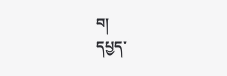བ།
དཔྱད་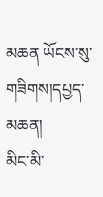མཆན ཡོངས་སུ་གཟིགས།དཔྱད་མཆན།
མིང་མི་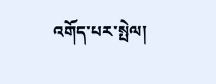འགོད་པར་སྤེལ།